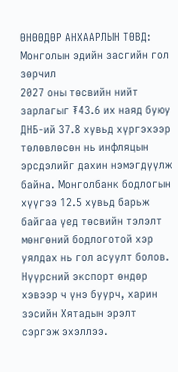ӨНӨӨДӨР АНХААРЛЫН ТӨВД: Монголын эдийн засгийн гол зөрчил
2027 оны төсвийн нийт зарлагыг ₮43.6 их наяд буюу ДНБ-ий 37.8 хувьд хүргэхээр төлөвлөсөн нь инфляцын эрсдэлийг дахин нэмэгдүүлж байна. Монголбанк бодлогын хүүгээ 12.5 хувьд барьж байгаа үед төсвийн тэлэлт мөнгөний бодлоготой хэр уялдах нь гол асуулт болов. Нүүрсний экспорт өндөр хэвээр ч үнэ буурч, харин зэсийн Хятадын эрэлт сэргэж эхэллээ.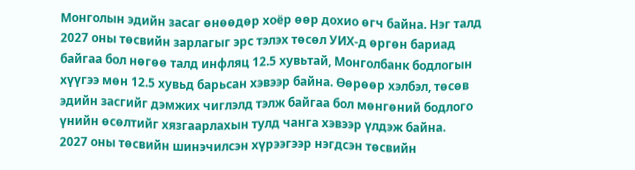Монголын эдийн засаг өнөөдөр хоёр өөр дохио өгч байна. Нэг талд 2027 оны төсвийн зарлагыг эрс тэлэх төсөл УИХ-д өргөн бариад байгаа бол нөгөө талд инфляц 12.5 хувьтай, Монголбанк бодлогын хүүгээ мөн 12.5 хувьд барьсан хэвээр байна. Өөрөөр хэлбэл, төсөв эдийн засгийг дэмжих чиглэлд тэлж байгаа бол мөнгөний бодлого үнийн өсөлтийг хязгаарлахын тулд чанга хэвээр үлдэж байна.
2027 оны төсвийн шинэчилсэн хүрээгээр нэгдсэн төсвийн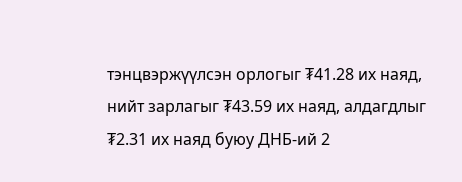тэнцвэржүүлсэн орлогыг ₮41.28 их наяд, нийт зарлагыг ₮43.59 их наяд, алдагдлыг ₮2.31 их наяд буюу ДНБ-ий 2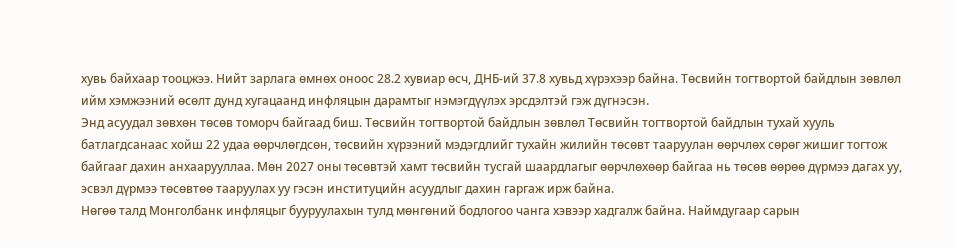хувь байхаар тооцжээ. Нийт зарлага өмнөх оноос 28.2 хувиар өсч, ДНБ-ий 37.8 хувьд хүрэхээр байна. Төсвийн тогтвортой байдлын зөвлөл ийм хэмжээний өсөлт дунд хугацаанд инфляцын дарамтыг нэмэгдүүлэх эрсдэлтэй гэж дүгнэсэн.
Энд асуудал зөвхөн төсөв томорч байгаад биш. Төсвийн тогтвортой байдлын зөвлөл Төсвийн тогтвортой байдлын тухай хууль батлагдсанаас хойш 22 удаа өөрчлөгдсөн, төсвийн хүрээний мэдэгдлийг тухайн жилийн төсөвт тааруулан өөрчлөх сөрөг жишиг тогтож байгааг дахин анхаарууллаа. Мөн 2027 оны төсөвтэй хамт төсвийн тусгай шаардлагыг өөрчлөхөөр байгаа нь төсөв өөрөө дүрмээ дагах уу, эсвэл дүрмээ төсөвтөө тааруулах уу гэсэн институцийн асуудлыг дахин гаргаж ирж байна.
Нөгөө талд Монголбанк инфляцыг бууруулахын тулд мөнгөний бодлогоо чанга хэвээр хадгалж байна. Наймдугаар сарын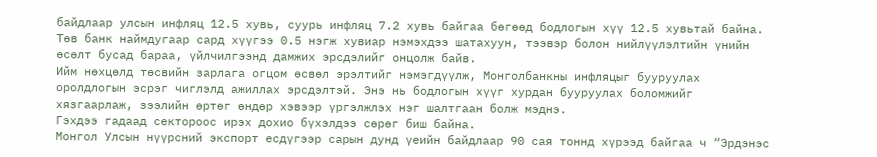байдлаар улсын инфляц 12.5 хувь, суурь инфляц 7.2 хувь байгаа бөгөөд бодлогын хүү 12.5 хувьтай байна. Төв банк наймдугаар сард хүүгээ 0.5 нэгж хувиар нэмэхдээ шатахуун, тээвэр болон нийлүүлэлтийн үнийн өсөлт бусад бараа, үйлчилгээнд дамжих эрсдэлийг онцолж байв.
Ийм нөхцөлд төсвийн зарлага огцом өсвөл эрэлтийг нэмэгдүүлж, Монголбанкны инфляцыг бууруулах оролдлогын эсрэг чиглэлд ажиллах эрсдэлтэй. Энэ нь бодлогын хүүг хурдан бууруулах боломжийг хязгаарлаж, зээлийн өртөг өндөр хэвээр үргэлжлэх нэг шалтгаан болж мэднэ.
Гэхдээ гадаад сектороос ирэх дохио бүхэлдээ сөрөг биш байна.
Монгол Улсын нүүрсний экспорт есдүгээр сарын дунд үеийн байдлаар 90 сая тоннд хүрээд байгаа ч “Эрдэнэс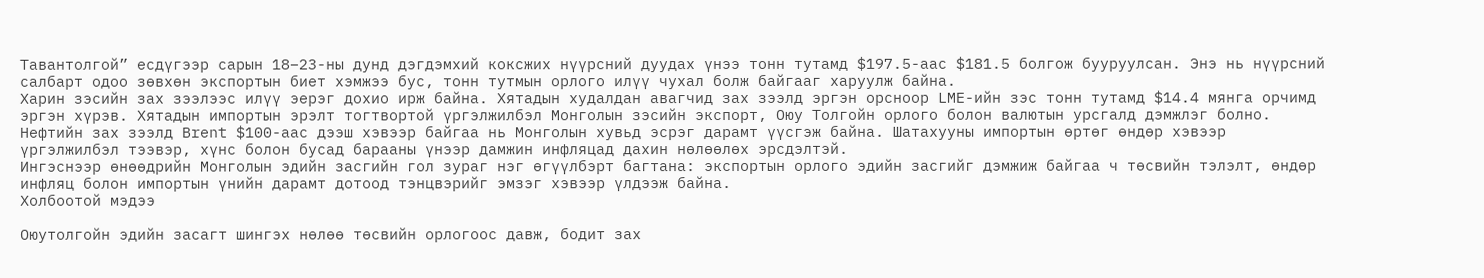Тавантолгой” есдүгээр сарын 18–23-ны дунд дэгдэмхий коксжих нүүрсний дуудах үнээ тонн тутамд $197.5-аас $181.5 болгож бууруулсан. Энэ нь нүүрсний салбарт одоо зөвхөн экспортын биет хэмжээ бус, тонн тутмын орлого илүү чухал болж байгааг харуулж байна.
Харин зэсийн зах зээлээс илүү эерэг дохио ирж байна. Хятадын худалдан авагчид зах зээлд эргэн орсноор LME-ийн зэс тонн тутамд $14.4 мянга орчимд эргэн хүрэв. Хятадын импортын эрэлт тогтвортой үргэлжилбэл Монголын зэсийн экспорт, Оюу Толгойн орлого болон валютын урсгалд дэмжлэг болно.
Нефтийн зах зээлд Brent $100-аас дээш хэвээр байгаа нь Монголын хувьд эсрэг дарамт үүсгэж байна. Шатахууны импортын өртөг өндөр хэвээр үргэлжилбэл тээвэр, хүнс болон бусад барааны үнээр дамжин инфляцад дахин нөлөөлөх эрсдэлтэй.
Ингэснээр өнөөдрийн Монголын эдийн засгийн гол зураг нэг өгүүлбэрт багтана: экспортын орлого эдийн засгийг дэмжиж байгаа ч төсвийн тэлэлт, өндөр инфляц болон импортын үнийн дарамт дотоод тэнцвэрийг эмзэг хэвээр үлдээж байна.
Холбоотой мэдээ

Оюутолгойн эдийн засагт шингэх нөлөө төсвийн орлогоос давж, бодит зах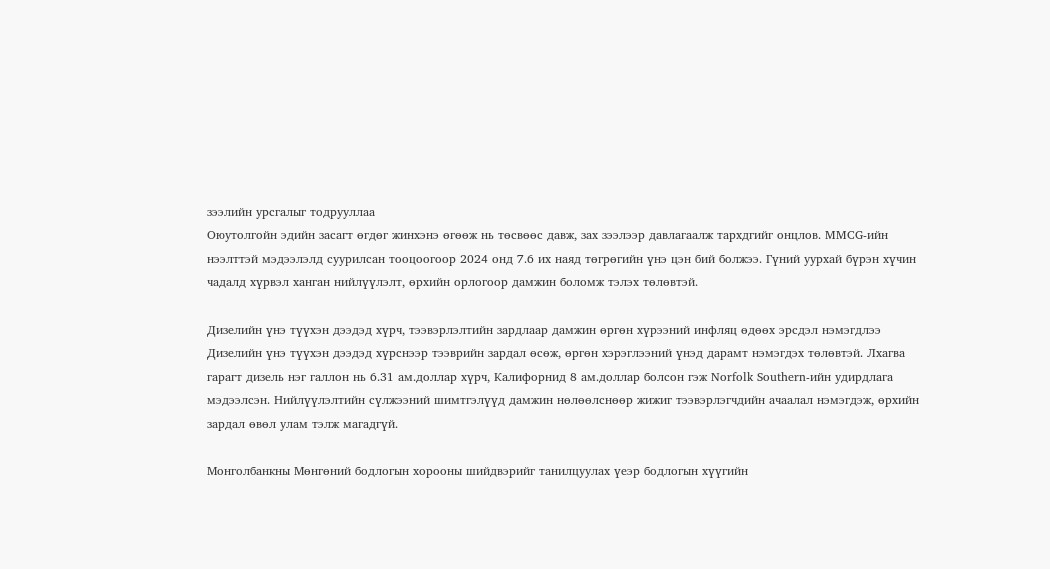зээлийн урсгалыг тодрууллаа
Оюутолгойн эдийн засагт өгдөг жинхэнэ өгөөж нь төсвөөс давж, зах зээлээр давлагаалж тархдгийг онцлов. MMCG-ийн нээлттэй мэдээлэлд суурилсан тооцоогоор 2024 онд 7.6 их наяд төгрөгийн үнэ цэн бий болжээ. Гүний уурхай бүрэн хүчин чадалд хүрвэл ханган нийлүүлэлт, өрхийн орлогоор дамжин боломж тэлэх төлөвтэй.

Дизелийн үнэ түүхэн дээдэд хүрч, тээвэрлэлтийн зардлаар дамжин өргөн хүрээний инфляц өдөөх эрсдэл нэмэгдлээ
Дизелийн үнэ түүхэн дээдэд хүрснээр тээврийн зардал өсөж, өргөн хэрэглээний үнэд дарамт нэмэгдэх төлөвтэй. Лхагва гарагт дизель нэг галлон нь 6.31 ам.доллар хүрч, Калифорнид 8 ам.доллар болсон гэж Norfolk Southern-ийн удирдлага мэдээлсэн. Нийлүүлэлтийн сүлжээний шимтгэлүүд дамжин нөлөөлснөөр жижиг тээвэрлэгчдийн ачаалал нэмэгдэж, өрхийн зардал өвөл улам тэлж магадгүй.

Монголбанкны Мөнгөний бодлогын хорооны шийдвэрийг танилцуулах үеэр бодлогын хүүгийн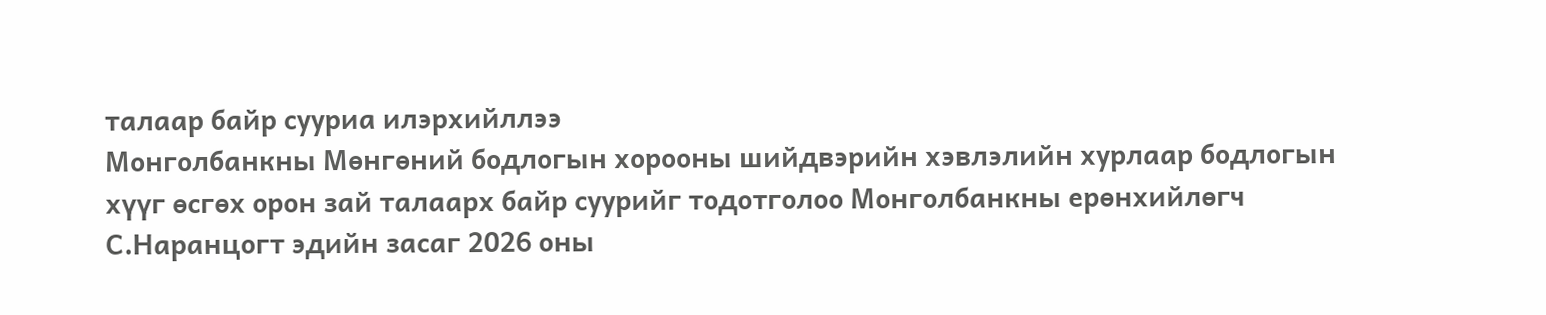талаар байр сууриа илэрхийллээ
Монголбанкны Мөнгөний бодлогын хорооны шийдвэрийн хэвлэлийн хурлаар бодлогын хүүг өсгөх орон зай талаарх байр суурийг тодотголоо Монголбанкны ерөнхийлөгч С.Наранцогт эдийн засаг 2026 оны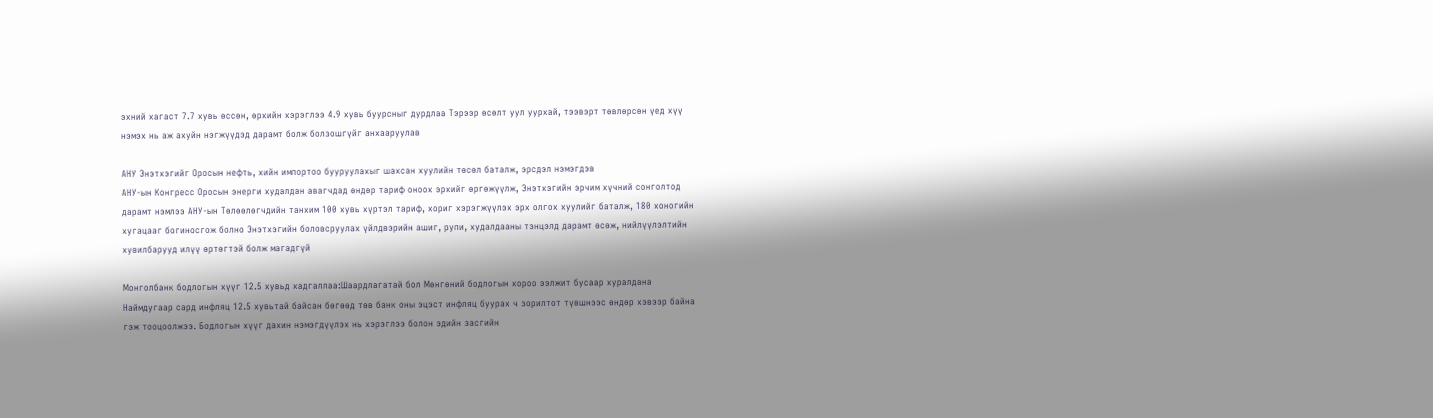эхний хагаст 7.7 хувь өссөн, өрхийн хэрэглээ 4.9 хувь буурсныг дурдлаа Тэрээр өсөлт уул уурхай, тээвэрт төвлөрсөн үед хүү нэмэх нь аж ахуйн нэгжүүдэд дарамт болж болзошгүйг анхааруулав

АНУ Энэтхэгийг Оросын нефть, хийн импортоо бууруулахыг шахсан хуулийн төсөл баталж, эрсдэл нэмэгдэв
АНУ-ын Конгресс Оросын энерги худалдан авагчдад өндөр тариф оноох эрхийг өргөжүүлж, Энэтхэгийн эрчим хүчний сонголтод дарамт нэмлээ АНУ-ын Төлөөлөгчдийн танхим 100 хувь хүртэл тариф, хориг хэрэгжүүлэх эрх олгох хуулийг баталж, 180 хоногийн хугацааг богиносгож болно Энэтхэгийн боловсруулах үйлдвэрийн ашиг, рупи, худалдааны тэнцэлд дарамт өсөж, нийлүүлэлтийн хувилбарууд илүү өртөгтэй болж магадгүй

Монголбанк бодлогын хүүг 12.5 хувьд хадгаллаа:Шаардлагатай бол Мөнгөний бодлогын хороо ээлжит бусаар хуралдана
Наймдугаар сард инфляц 12.5 хувьтай байсан бөгөөд төв банк оны эцэст инфляц буурах ч зорилтот түвшнээс өндөр хэвээр байна гэж тооцоолжээ. Бодлогын хүүг дахин нэмэгдүүлэх нь хэрэглээ болон эдийн засгийн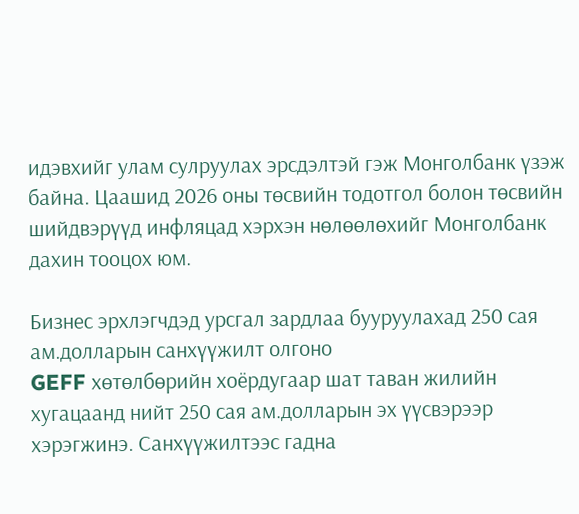идэвхийг улам сулруулах эрсдэлтэй гэж Монголбанк үзэж байна. Цаашид 2026 оны төсвийн тодотгол болон төсвийн шийдвэрүүд инфляцад хэрхэн нөлөөлөхийг Монголбанк дахин тооцох юм.

Бизнес эрхлэгчдэд урсгал зардлаа бууруулахад 250 сая ам.долларын санхүүжилт олгоно
GEFF хөтөлбөрийн хоёрдугаар шат таван жилийн хугацаанд нийт 250 сая ам.долларын эх үүсвэрээр хэрэгжинэ. Санхүүжилтээс гадна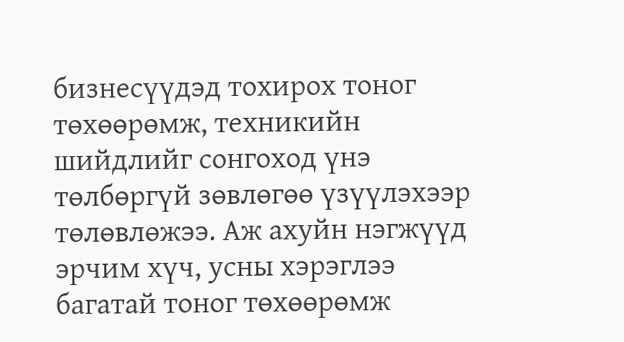бизнесүүдэд тохирох тоног төхөөрөмж, техникийн шийдлийг сонгоход үнэ төлбөргүй зөвлөгөө үзүүлэхээр төлөвлөжээ. Аж ахуйн нэгжүүд эрчим хүч, усны хэрэглээ багатай тоног төхөөрөмж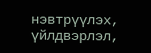нэвтрүүлэх, үйлдвэрлэл,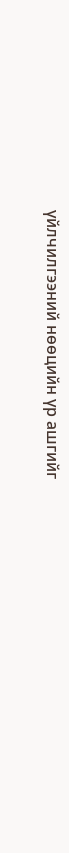үйлчилгээний нөөцийн үр ашгийг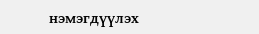нэмэгдүүлэх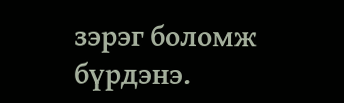зэрэг боломж бүрдэнэ.